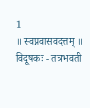1
॥ स्वप्नवासवदत्तम् ॥
विदूषकः - तत्रभवती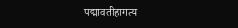पद्मावतीहागत्य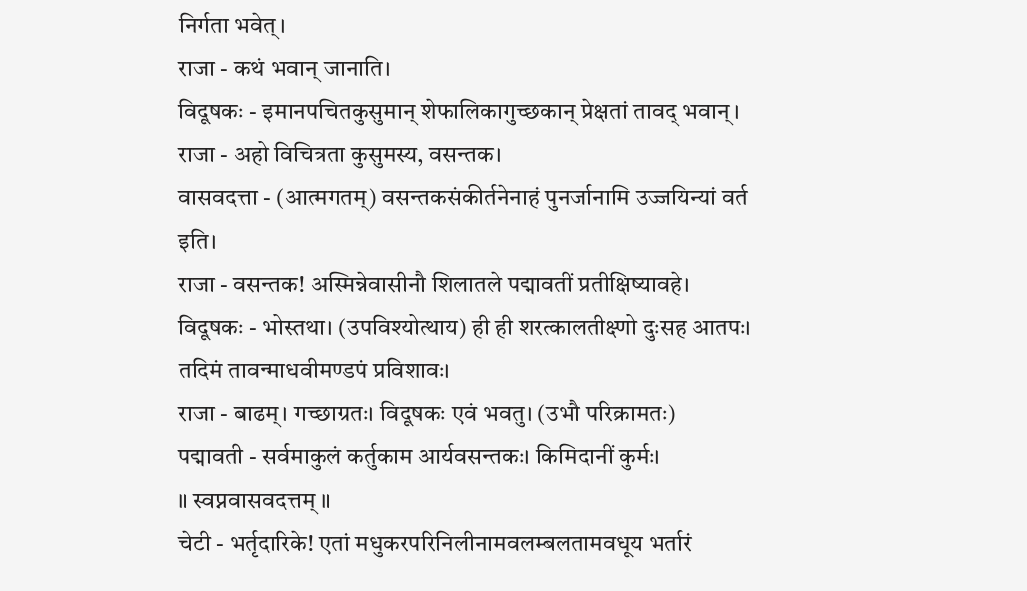निर्गता भवेत्।
राजा - कथं भवान् जानाति।
विदूषकः - इमानपचितकुसुमान् शेफालिकागुच्छकान् प्रेक्षतां तावद् भवान्।
राजा - अहो विचित्रता कुसुमस्य, वसन्तक।
वासवदत्ता - (आत्मगतम्) वसन्तकसंकीर्तनेनाहं पुनर्जानामि उज्जयिन्यां वर्त इति।
राजा - वसन्तक! अस्मिन्नेवासीनौ शिलातले पद्मावतीं प्रतीक्षिष्यावहे।
विदूषकः - भोस्तथा। (उपविश्योत्थाय) ही ही शरत्कालतीक्ष्णो दुःसह आतपः। तदिमं तावन्माधवीमण्डपं प्रविशावः।
राजा - बाढम्। गच्छाग्रतः। विदूषकः एवं भवतु। (उभौ परिक्रामतः)
पद्मावती - सर्वमाकुलं कर्तुकाम आर्यवसन्तकः। किमिदानीं कुर्मः।
॥ स्वप्नवासवदत्तम् ॥
चेटी - भर्तृदारिके! एतां मधुकरपरिनिलीनामवलम्बलतामवधूय भर्तारं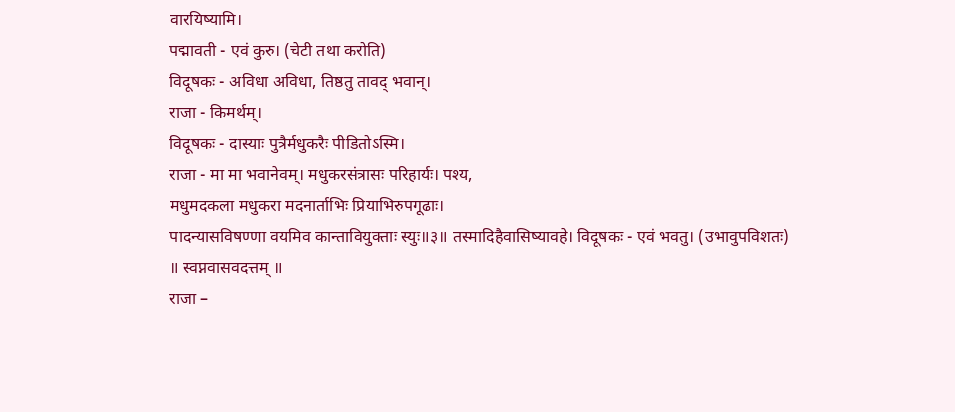वारयिष्यामि।
पद्मावती - एवं कुरु। (चेटी तथा करोति)
विदूषकः - अविधा अविधा, तिष्ठतु तावद् भवान्।
राजा - किमर्थम्।
विदूषकः - दास्याः पुत्रैर्मधुकरैः पीडितोऽस्मि।
राजा - मा मा भवानेवम्। मधुकरसंत्रासः परिहार्यः। पश्य,
मधुमदकला मधुकरा मदनार्ताभिः प्रियाभिरुपगूढाः।
पादन्यासविषण्णा वयमिव कान्तावियुक्ताः स्युः॥३॥ तस्मादिहैवासिष्यावहे। विदूषकः - एवं भवतु। (उभावुपविशतः)
॥ स्वप्नवासवदत्तम् ॥
राजा –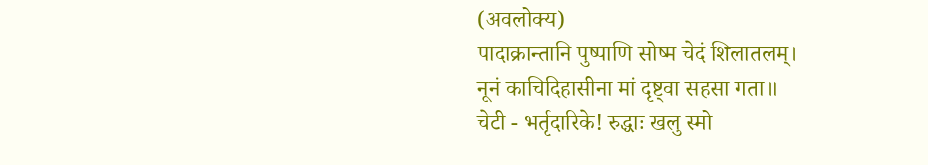(अवलोक्य)
पादाक्रान्तानि पुष्पाणि सोष्म चेदं शिलातलम्।
नूनं काचिदिहासीना मां दृष्ट्वा सहसा गता॥
चेटी - भर्तृदारिके! रुद्धाः खलु स्मो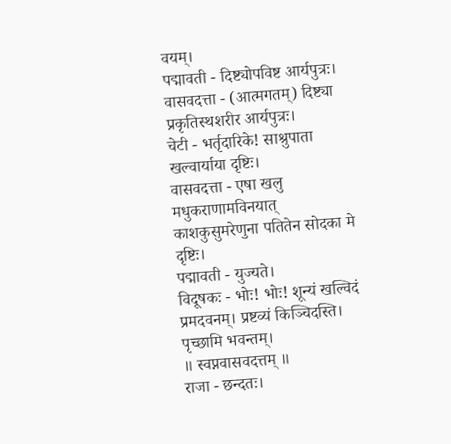वयम्।
पद्मावती - दिष्ट्योपविष्ट आर्यपुत्रः।
वासवदत्ता - (आत्मगतम्) दिष्ट्या प्रकृतिस्थशरीर आर्यपुत्रः।
चेटी - भर्तृदारिके! साश्रुपाता खल्वार्याया दृष्टिः।
वासवदत्ता - एषा खलु मधुकराणामविनयात् काशकुसुमरेणुना पतितेन सोदका मे दृष्टिः।
पद्मावती - युज्यते।
विदूषकः - भोः! भोः! शून्यं खल्विदं प्रमदवनम्। प्रष्टव्यं किञ्चिदस्ति। पृच्छामि भवन्तम्।
॥ स्वप्नवासवदत्तम् ॥
राजा - छन्दतः।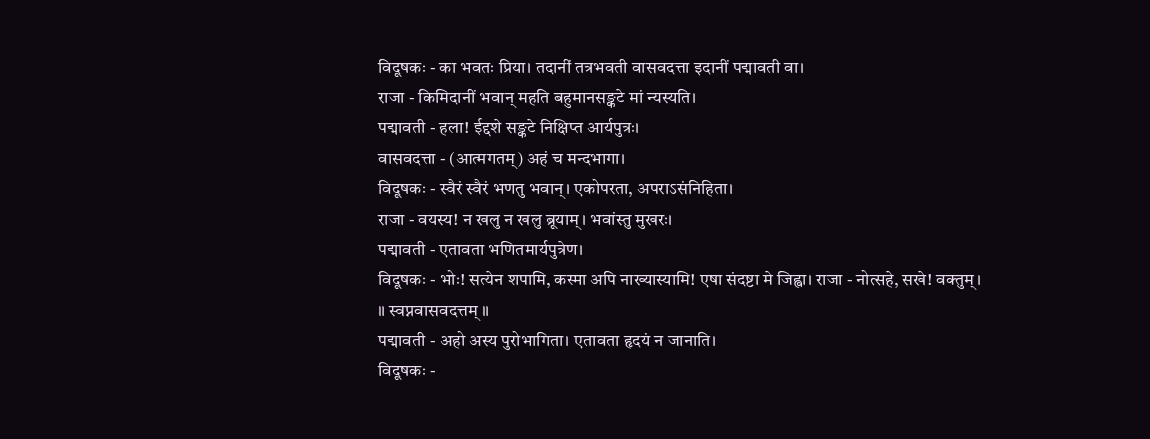विदूषकः - का भवतः प्रिया। तदानीं तत्रभवती वासवदत्ता इदानीं पद्मावती वा।
राजा - किमिदानीं भवान् महति बहुमानसङ्कटे मां न्यस्यति।
पद्मावती - हला! ईद्दशे सङ्कटे निक्षिप्त आर्यपुत्रः।
वासवदत्ता - (आत्मगतम्) अहं च मन्दभागा।
विदूषकः - स्वैरं स्वैरं भणतु भवान्। एकोपरता, अपराऽसंनिहिता।
राजा - वयस्य! न खलु न खलु ब्रूयाम्। भवांस्तु मुखरः।
पद्मावती - एतावता भणितमार्यपुत्रेण।
विदूषकः - भोः! सत्येन शपामि, कस्मा अपि नाख्यास्यामि! एषा संदष्टा मे जिह्वा। राजा - नोत्सहे, सखे! वक्तुम्।
॥ स्वप्नवासवदत्तम् ॥
पद्मावती - अहो अस्य पुरोभागिता। एतावता हृदयं न जानाति।
विदूषकः -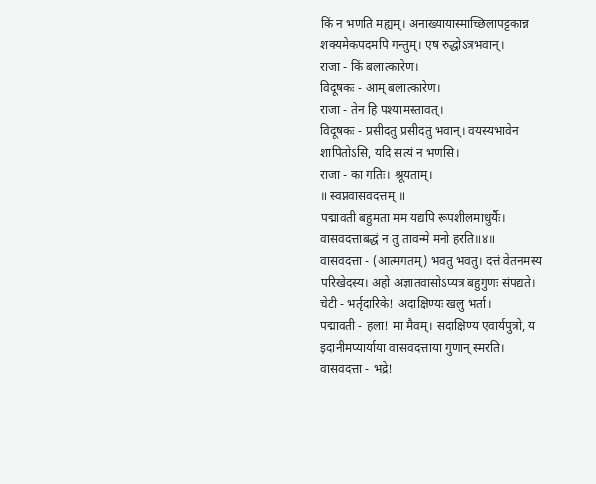किं न भणति मह्यम्। अनाख्यायास्माच्छिलापट्टकान्न शक्यमेकपदमपि गन्तुम्। एष रुद्धोऽत्रभवान्।
राजा - किं बलात्कारेण।
विदूषकः - आम् बलात्कारेण।
राजा - तेन हि पश्यामस्तावत्।
विदूषकः - प्रसीदतु प्रसीदतु भवान्। वयस्यभावेन शापितोऽसि, यदि सत्यं न भणसि।
राजा - का गतिः। श्रूयताम्।
॥ स्वप्नवासवदत्तम् ॥
पद्मावती बहुमता मम यद्यपि रूपशीलमाधुर्यैः।
वासवदत्ताबद्धं न तु तावन्मे मनो हरति॥४॥
वासवदत्ता - (आत्मगतम्) भवतु भवतु। दत्तं वेतनमस्य परिखेदस्य। अहो अज्ञातवासोऽप्यत्र बहुगुणः संपद्यते।
चेटी - भर्तृदारिके! अदाक्षिण्यः खलु भर्ता।
पद्मावती - हला! मा मैवम्। सदाक्षिण्य एवार्यपुत्रो, य इदानीमप्यार्याया वासवदत्ताया गुणान् स्मरति।
वासवदत्ता - भद्रे!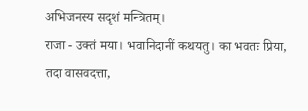अभिजनस्य सदृशं मन्त्रितम्।
राजा - उक्तं मया। भवानिदानीं कथयतु। का भवतः प्रिया, तदा वासवदत्ता,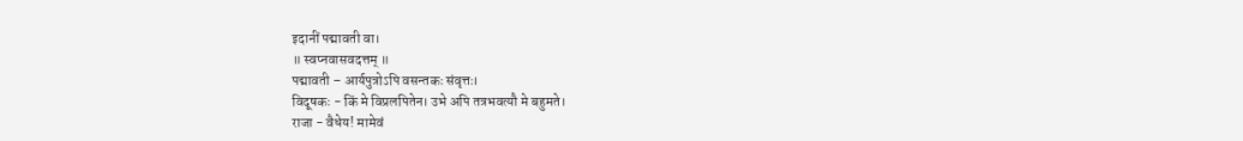इदानीं पद्मावती वा।
॥ स्वप्नवासवदत्तम् ॥
पद्मावती – आर्यपुत्रोऽपि वसन्तकः संवृत्तः।
विदूषकः - किं मे विप्रलपितेन। उभे अपि तत्रभवत्यौ मे बहुमते।
राजा - वैधेय! मामेवं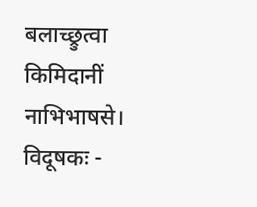बलाच्छ्रुत्वा किमिदानीं नाभिभाषसे।
विदूषकः -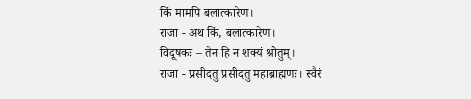किं मामपि बलात्कारेण।
राजा - अथ किं, बलात्कारेण।
विदूषकः – तेन हि न शक्यं श्रोतुम्।
राजा - प्रसीदतु प्रसीदतु महाब्राह्मणः। स्वैरं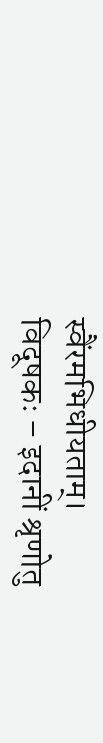स्वैंरमभिधीयताम्।
विदूषकः – इदानीं श्रृणोतु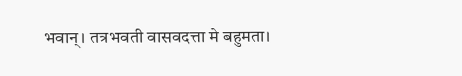भवान्। तत्रभवती वासवदत्ता मे बहुमता।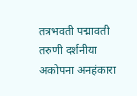तत्रभवती पद्मावती तरुणी दर्शनीया अकोपना अनहंकारा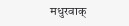मधुरवाक्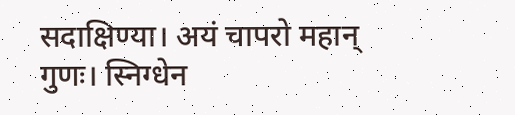सदाक्षिण्या। अयं चापरो महान् गुणः। स्निग्धेन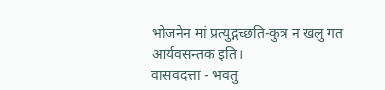भोजनेन मां प्रत्युद्गच्छति-कुत्र न खलु गत आर्यवसन्तक इति।
वासवदत्ता - भवतु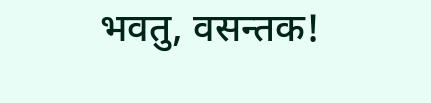भवतु, वसन्तक!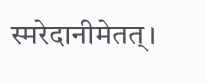स्मरेदानीमेतत्।